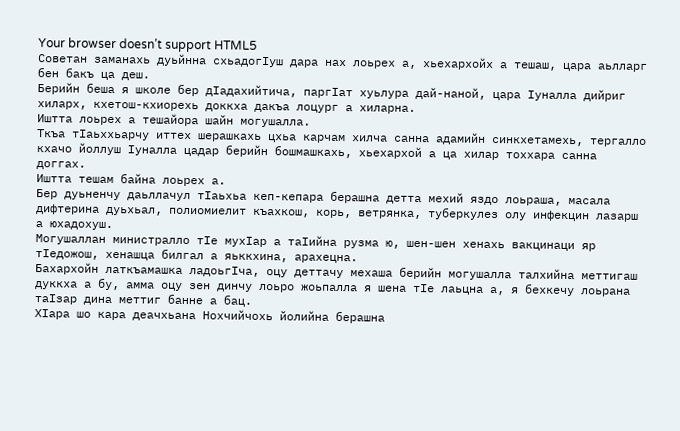Your browser doesn’t support HTML5
Советан заманахь дуьйнна схьадогIуш дара нах лоьрех а, хьехархойх а тешаш, цара аьлларг бен бакъ ца деш.
Берийн беша я школе бер дIадахийтича, паргIат хуьлура дай-наной, цара Iуналла дийриг хиларх, кхетош-кхиорехь доккха дакъа лоцург а хиларна.
Иштта лоьрех а тешайора шайн могушалла.
Ткъа тIаьххьарчу иттех шерашкахь цхьа карчам хилча санна адамийн синкхетамехь, тергалло кхачо йоллуш Iуналла цадар берийн бошмашкахь, хьехархой а ца хилар тоххара санна доггах.
Иштта тешам байна лоьрех а.
Бер дуьненчу даьллачул тIаьхьа кеп-кепара берашна детта мехий яздо лоьраша, масала дифтерина дуьхьал, полиомиелит къахкош, корь, ветрянка, туберкулез олу инфекцин лазарш а юхадохуш.
Могушаллан министралло тIе мухIар а таIийна рузма ю, шен-шен хенахь вакцинаци яр тIедожош, хенашца билгал а яьккхина, арахецна.
Бахархойн латкъамашка ладоьгIча, оцу деттачу мехаша берийн могушалла талхийна меттигаш дуккха а бу, амма оцу зен динчу лоьро жоьпалла я шена тIе лаьцна а, я бехкечу лоьрана таIзар дина меттиг банне а бац.
ХIара шо кара деачхьана Нохчийчохь йолийна берашна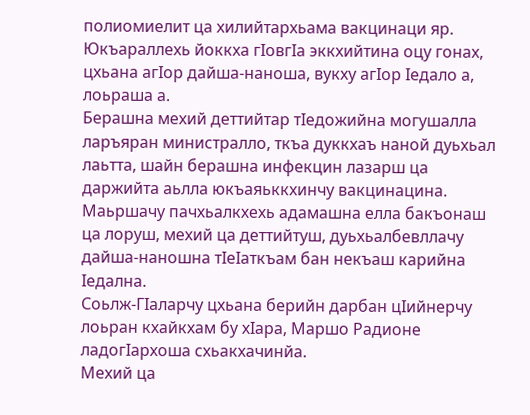полиомиелит ца хилийтархьама вакцинаци яр. Юкъараллехь йоккха гIовгIа эккхийтина оцу гонах, цхьана агIор дайша-наноша, вукху агIор Iедало а, лоьраша а.
Берашна мехий деттийтар тIедожийна могушалла ларъяран министралло, ткъа дуккхаъ наной дуьхьал лаьтта, шайн берашна инфекцин лазарш ца даржийта аьлла юкъаяьккхинчу вакцинацина.
Маьршачу пачхьалкхехь адамашна елла бакъонаш ца лоруш, мехий ца деттийтуш, дуьхьалбевллачу дайша-наношна тIеIаткъам бан некъаш карийна Iедална.
Соьлж-ГIаларчу цхьана берийн дарбан цIийнерчу лоьран кхайкхам бу хIара, Маршо Радионе ладогIархоша схьакхачинйа.
Мехий ца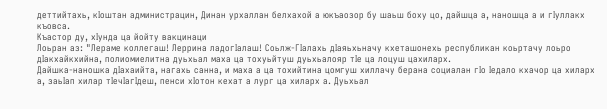деттийтахь, кIоштан администрацин, Динан урхаллан белхахой а юкъаозор бу шаьш боху цо, дайшца а, наношца а и гIуллакх къовса.
Къастор ду, хIунда ца йойту вакцинаци
Лоьран аз: "Лераме коллегаш! Леррина ладогIалаш! Соьлж-ГIалахь дIаяьхьначу кхеташонехь республикан коьртачу лоьро дIакхайкхийна, полиомиелитна дуьхьал маха ца тохуьйтуш дуьхьалояр тIе ца лоцуш цахиларх.
Дайшка-наношка дIахаийта, нагахь санна, и маха а ца тохийтина цомгуш хиллачу берана социалан гIо Iедало кхачор ца хиларх а, заьIап хилар тIечIагIдеш, пенси хIотон кехат а лург ца хиларх а. Дуьхьал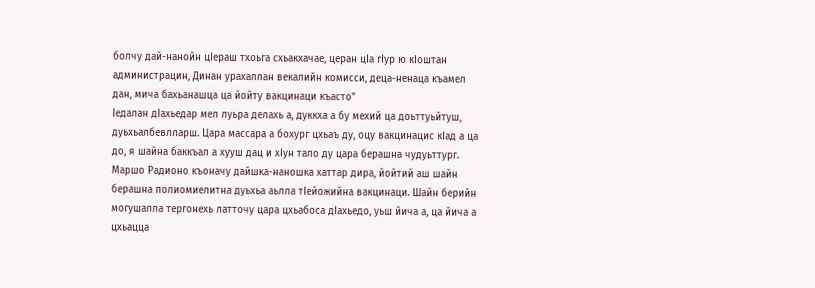болчу дай-нанойн цIераш тхоьга схьакхачае, церан цIа гIур ю кIоштан администрацин, Динан урахаллан векалийн комисси, деца-ненаца къамел дан, мича бахьанашца ца йойту вакцинаци къасто"
Iедалан дIахьедар мел луьра делахь а, дуккха а бу мехий ца доьттуьйтуш, дуьхьалбевлларш. Цара массара а бохург цхьаъ ду, оцу вакцинацис кIад а ца до, я шайна баккъал а хууш дац и хIун тало ду цара берашна чудуьттург.
Маршо Радионо къоначу дайшка-наношка хаттар дира, йойтий аш шайн берашна полиомиелитна дуьхьа аьлла тIейожийна вакцинаци. Шайн берийн могушалла тергонехь латточу цара цхьабоса дIахьедо, уьш йича а, ца йича а цхьацца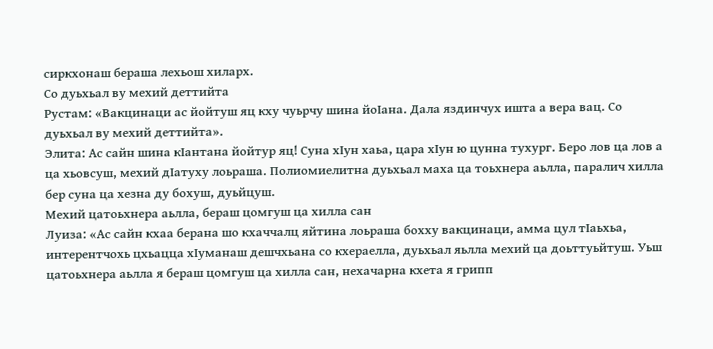сиркхонаш бераша лехьош хиларх.
Со дуьхьал ву мехий деттийта
Рустам: «Вакцинаци ас йойтуш яц кху чуьрчу шина йоIана. Дала яздинчух ишта а вера вац. Со дуьхьал ву мехий деттийта».
Элита: Ас сайн шина кIантана йойтур яц! Суна хIун хаьа, цара хIун ю цунна тухург. Беро лов ца лов а ца хьовсуш, мехий дIатуху лоьраша. Полиомиелитна дуьхьал маха ца тоьхнера аьлла, паралич хилла бер суна ца хезна ду бохуш, дуьйцуш.
Мехий цатоьхнера аьлла, бераш цомгуш ца хилла сан
Луиза: «Ас сайн кхаа берана шо кхаччалц яйтина лоьраша бохху вакцинаци, амма цул тIаьхьа, интерентчохь цхьацца хIуманаш дешчхьана со кхераелла, дуьхьал яьлла мехий ца доьттуьйтуш. Уьш цатоьхнера аьлла я бераш цомгуш ца хилла сан, нехачарна кхета я грипп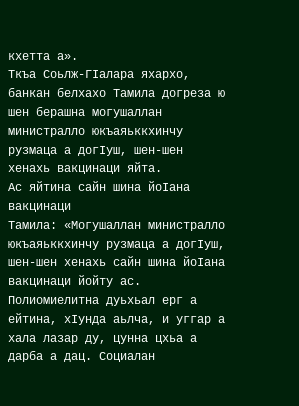кхетта а».
Ткъа Соьлж-ГIалара яхархо, банкан белхахо Тамила догреза ю шен берашна могушаллан министралло юкъаяьккхинчу рузмаца а догIуш, шен-шен хенахь вакцинаци яйта.
Ас яйтина сайн шина йоIана вакцинаци
Тамила: «Могушаллан министралло юкъаяьккхинчу рузмаца а догIуш, шен-шен хенахь сайн шина йоIана вакцинаци йойту ас. Полиомиелитна дуьхьал ерг а ейтина, хIунда аьлча, и уггар а хала лазар ду, цунна цхьа а дарба а дац. Социалан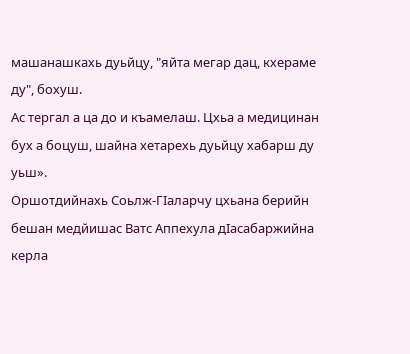машанашкахь дуьйцу, "яйта мегар дац, кхераме ду", бохуш.
Ас тергал а ца до и къамелаш. Цхьа а медицинан бух а боцуш, шайна хетарехь дуьйцу хабарш ду уьш».
Оршотдийнахь Соьлж-ГIаларчу цхьана берийн бешан медйишас Ватс Аппехула дIасабаржийна керла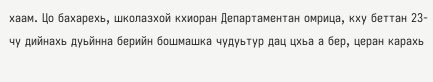хаам. Цо бахарехь, школазхой кхиоран Департаментан омрица, кху беттан 23-чу дийнахь дуьйнна берийн бошмашка чудуьтур дац цхьа а бер, церан карахь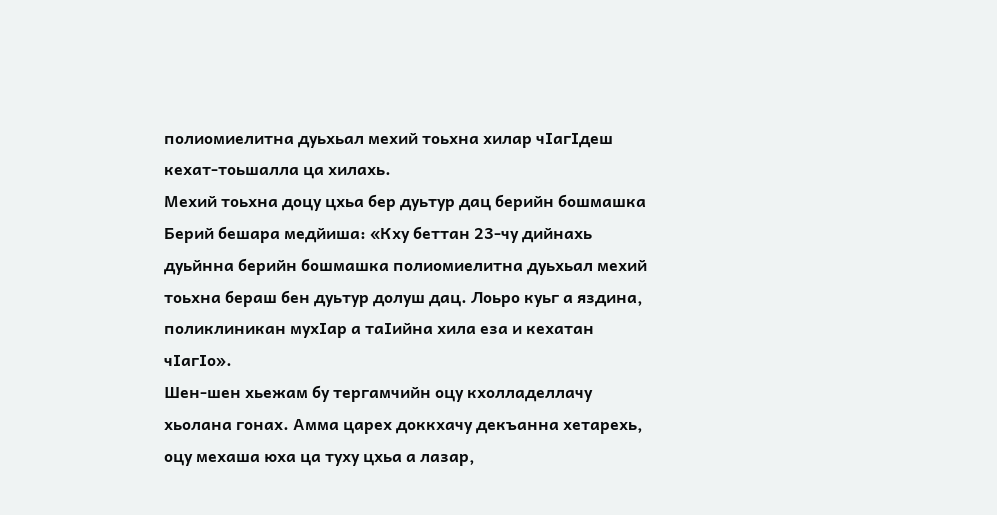полиомиелитна дуьхьал мехий тоьхна хилар чIагIдеш кехат-тоьшалла ца хилахь.
Мехий тоьхна доцу цхьа бер дуьтур дац берийн бошмашка
Берий бешара медйиша: «Кху беттан 23-чу дийнахь дуьйнна берийн бошмашка полиомиелитна дуьхьал мехий тоьхна бераш бен дуьтур долуш дац. Лоьро куьг а яздина, поликлиникан мухIар а таIийна хила еза и кехатан чIагIо».
Шен-шен хьежам бу тергамчийн оцу кхолладеллачу хьолана гонах. Амма царех доккхачу декъанна хетарехь, оцу мехаша юха ца туху цхьа а лазар,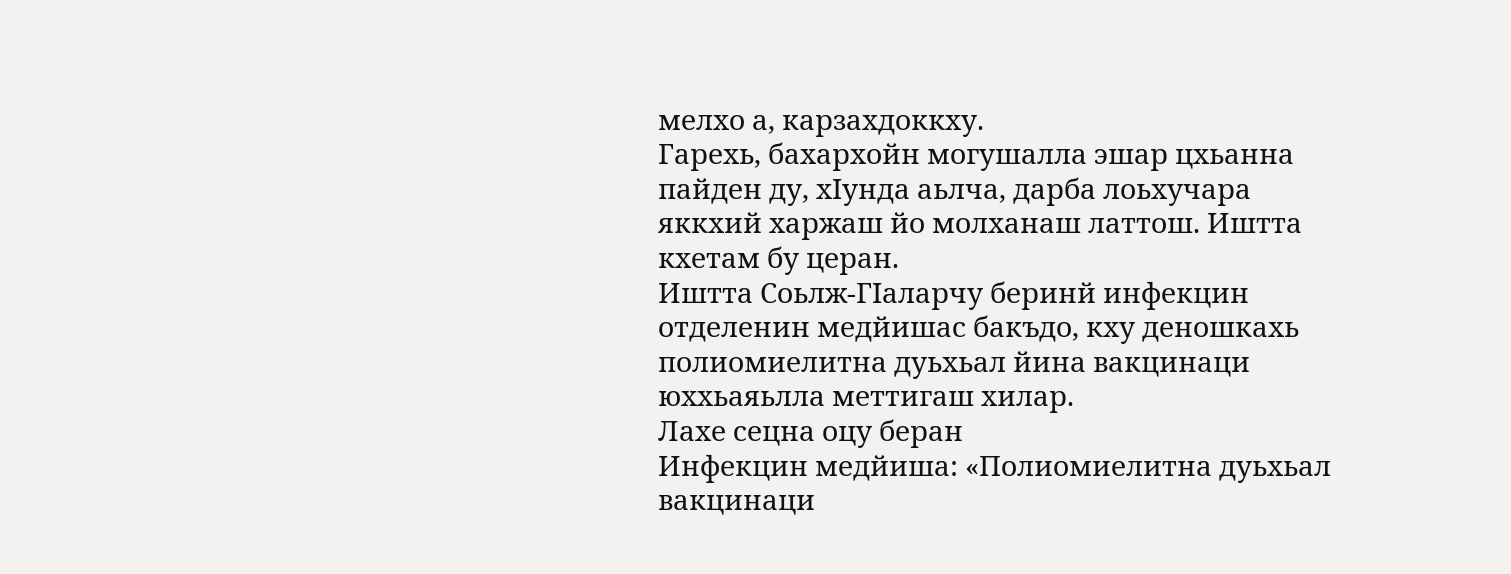мелхо а, карзахдоккху.
Гарехь, бахархойн могушалла эшар цхьанна пайден ду, хIунда аьлча, дарба лоьхучара яккхий харжаш йо молханаш латтош. Иштта кхетам бу церан.
Иштта Соьлж-ГIаларчу беринй инфекцин отделенин медйишас бакъдо, кху деношкахь полиомиелитна дуьхьал йина вакцинаци юххьаяьлла меттигаш хилар.
Лахе сецна оцу беран
Инфекцин медйиша: «Полиомиелитна дуьхьал вакцинаци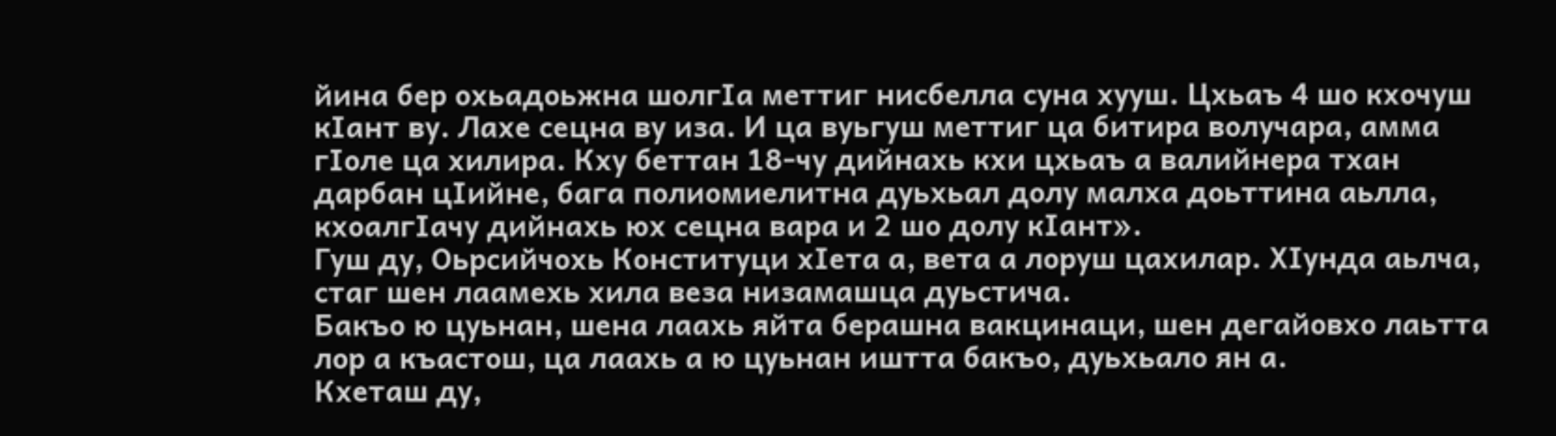йина бер охьадоьжна шолгIа меттиг нисбелла суна хууш. Цхьаъ 4 шо кхочуш кIант ву. Лахе сецна ву иза. И ца вуьгуш меттиг ца битира волучара, амма гIоле ца хилира. Кху беттан 18-чу дийнахь кхи цхьаъ а валийнера тхан дарбан цIийне, бага полиомиелитна дуьхьал долу малха доьттина аьлла, кхоалгIачу дийнахь юх сецна вара и 2 шо долу кIант».
Гуш ду, Оьрсийчохь Конституци хIета а, вета а лоруш цахилар. ХIунда аьлча, стаг шен лаамехь хила веза низамашца дуьстича.
Бакъо ю цуьнан, шена лаахь яйта берашна вакцинаци, шен дегайовхо лаьтта лор а къастош, ца лаахь а ю цуьнан иштта бакъо, дуьхьало ян а.
Кхеташ ду,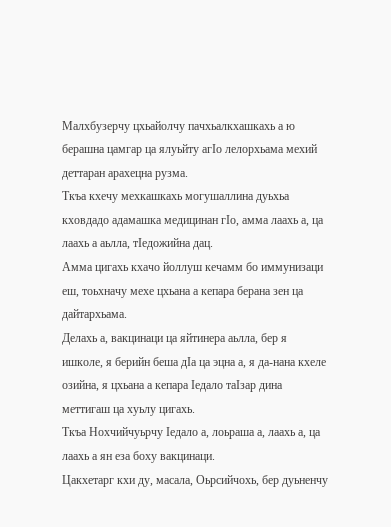Малхбузерчу цхьайолчу пачхьалкхашкахь а ю берашна цамгар ца ялуьйту агIо лелорхьама мехий деттаран арахецна рузма.
Ткъа кхечу мехкашкахь могушаллина дуьхьа кховдадо адамашка медицинан гIо, амма лаахь а, ца лаахь а аьлла, тIедожийна дац.
Амма цигахь кхачо йоллуш кечамм бо иммунизаци еш, тоьхначу мехе цхьана а кепара берана зен ца дайтархьама.
Делахь а, вакцинаци ца яйтинера аьлла, бер я ишколе, я берийн беша дIа ца эцна а, я да-нана кхеле озийна, я цхьана а кепара Iедало таIзар дина меттигаш ца хуьлу цигахь.
Ткъа Нохчийчуьрчу Iедало а, лоьраша а, лаахь а, ца лаахь а ян еза боху вакцинаци.
Цакхетарг кхи ду, масала, Оьрсийчохь, бер дуьненчу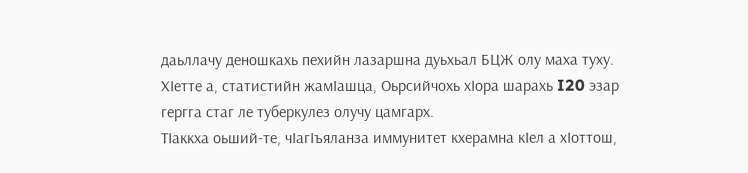даьллачу деношкахь пехийн лазаршна дуьхьал БЦЖ олу маха туху.
ХIетте а, статистийн жамIашца, Оьрсийчохь хIора шарахь I20 эзар гергга стаг ле туберкулез олучу цамгарх.
ТIаккха оьший-те, чIагIъяланза иммунитет кхерамна кIел а хIоттош,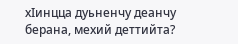хIинцца дуьненчу деанчу берана, мехий деттийта?